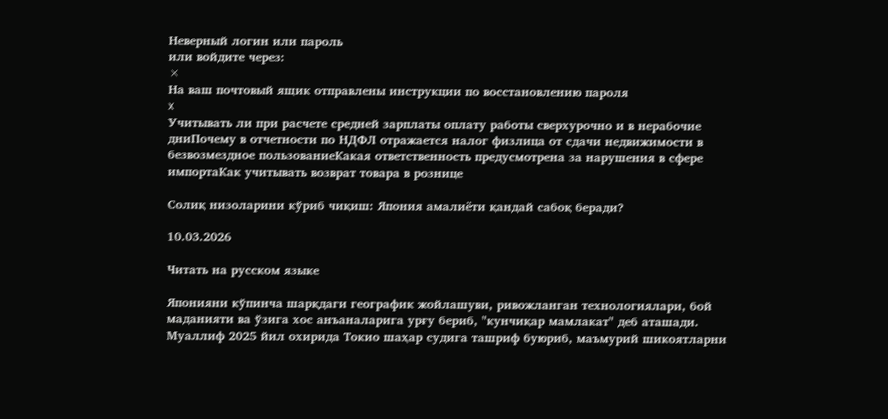Неверный логин или пароль
или войдите через:
×
На ваш почтовый ящик отправлены инструкции по восстановлению пароля
x
Учитывать ли при расчете средней зарплаты оплату работы сверхурочно и в нерабочие дниПочему в отчетности по НДФЛ отражается налог физлица от сдачи недвижимости в безвозмездное пользованиеКакая ответственность предусмотрена за нарушения в сфере импортаКак учитывать возврат товара в рознице

Солиқ низоларини кўриб чиқиш: Япония амалиёти қандай сабоқ беради?

10.03.2026

Читать на русском языке

Японияни кўпинча шарқдаги географик жойлашуви, ривожланган технологиялари, бой маданияти ва ўзига хос анъаналарига урғу бериб, "кунчиқар мамлакат" деб аташади. Муаллиф 2025 йил охирида Токио шаҳар судига ташриф буюриб, маъмурий шикоятларни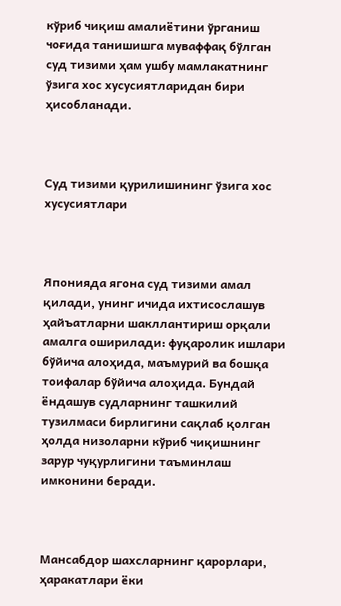кўриб чиқиш амалиётини ўрганиш чоғида танишишга муваффақ бўлган суд тизими ҳам ушбу мамлакатнинг ўзига хос хусусиятларидан бири ҳисобланади.



Суд тизими қурилишининг ўзига хос хусусиятлари



Японияда ягона суд тизими амал қилади, унинг ичида ихтисослашув ҳайъатларни шакллантириш орқали амалга оширилади: фуқаролик ишлари бўйича алоҳида, маъмурий ва бошқа тоифалар бўйича алоҳида. Бундай ёндашув судларнинг ташкилий тузилмаси бирлигини сақлаб қолган ҳолда низоларни кўриб чиқишнинг зарур чуқурлигини таъминлаш имконини беради.



Мансабдор шахсларнинг қарорлари, ҳаракатлари ёки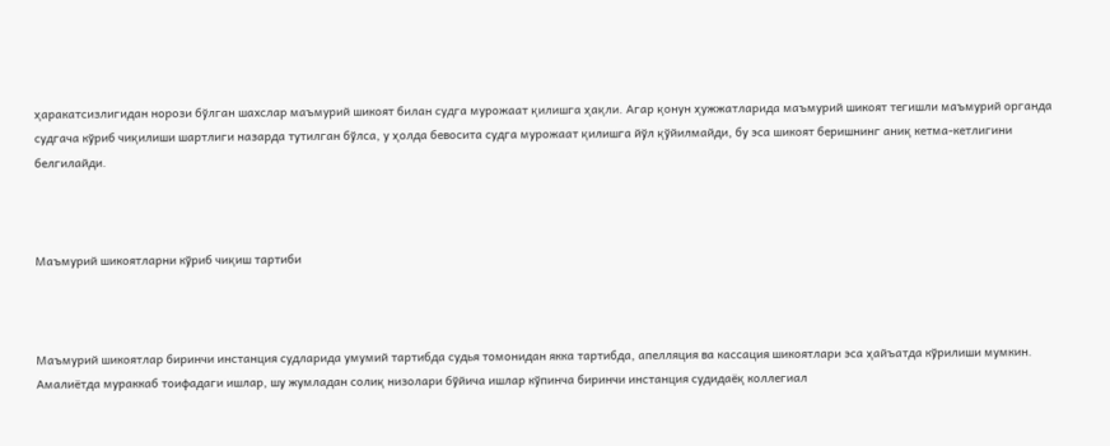ҳаракатсизлигидан норози бўлган шахслар маъмурий шикоят билан судга мурожаат қилишга ҳақли. Агар қонун ҳужжатларида маъмурий шикоят тегишли маъмурий органда судгача кўриб чиқилиши шартлиги назарда тутилган бўлса, у ҳолда бевосита судга мурожаат қилишга йўл қўйилмайди, бу эса шикоят беришнинг аниқ кетма-кетлигини белгилайди.



Маъмурий шикоятларни кўриб чиқиш тартиби



Маъмурий шикоятлар биринчи инстанция судларида умумий тартибда судья томонидан якка тартибда, апелляция ва кассация шикоятлари эса ҳайъатда кўрилиши мумкин. Амалиётда мураккаб тоифадаги ишлар, шу жумладан солиқ низолари бўйича ишлар кўпинча биринчи инстанция судидаёқ коллегиал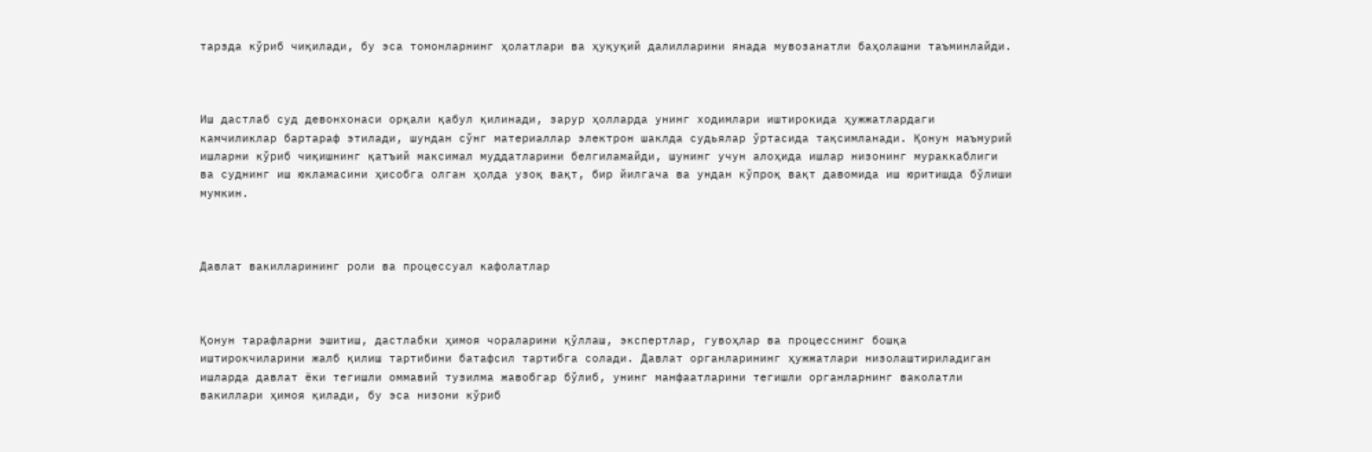тарзда кўриб чиқилади, бу эса томонларнинг ҳолатлари ва ҳуқуқий далилларини янада мувозанатли баҳолашни таъминлайди.



Иш дастлаб суд девонхонаси орқали қабул қилинади, зарур ҳолларда унинг ходимлари иштирокида ҳужжатлардаги камчиликлар бартараф этилади, шундан сўнг материаллар электрон шаклда судьялар ўртасида тақсимланади. Қонун маъмурий ишларни кўриб чиқишнинг қатъий максимал муддатларини белгиламайди, шунинг учун алоҳида ишлар низонинг мураккаблиги ва суднинг иш юкламасини ҳисобга олган ҳолда узоқ вақт, бир йилгача ва ундан кўпроқ вақт давомида иш юритишда бўлиши мумкин.



Давлат вакилларининг роли ва процессуал кафолатлар



Қонун тарафларни эшитиш, дастлабки ҳимоя чораларини қўллаш, экспертлар, гувоҳлар ва процесснинг бошқа иштирокчиларини жалб қилиш тартибини батафсил тартибга солади. Давлат органларининг ҳужжатлари низолаштириладиган ишларда давлат ёки тегишли оммавий тузилма жавобгар бўлиб, унинг манфаатларини тегишли органларнинг ваколатли вакиллари ҳимоя қилади, бу эса низони кўриб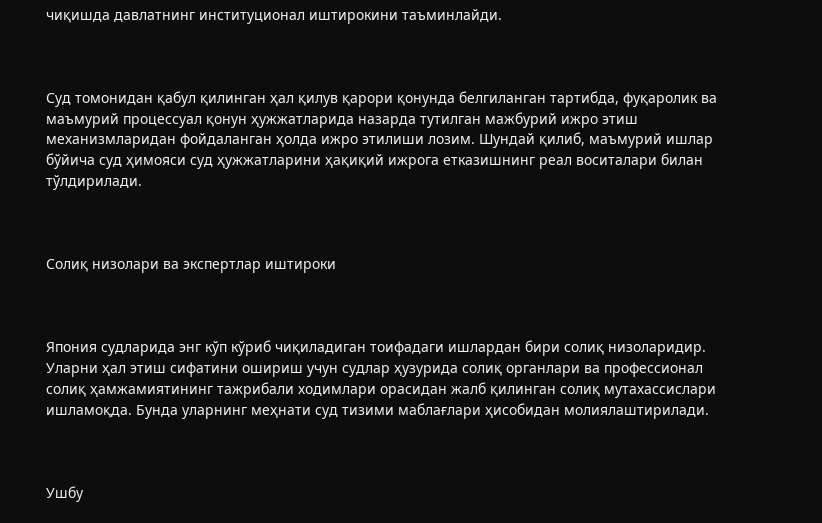чиқишда давлатнинг институционал иштирокини таъминлайди.



Суд томонидан қабул қилинган ҳал қилув қарори қонунда белгиланган тартибда, фуқаролик ва маъмурий процессуал қонун ҳужжатларида назарда тутилган мажбурий ижро этиш механизмларидан фойдаланган ҳолда ижро этилиши лозим. Шундай қилиб, маъмурий ишлар бўйича суд ҳимояси суд ҳужжатларини ҳақиқий ижрога етказишнинг реал воситалари билан тўлдирилади.



Солиқ низолари ва экспертлар иштироки



Япония судларида энг кўп кўриб чиқиладиган тоифадаги ишлардан бири солиқ низоларидир. Уларни ҳал этиш сифатини ошириш учун судлар ҳузурида солиқ органлари ва профессионал солиқ ҳамжамиятининг тажрибали ходимлари орасидан жалб қилинган солиқ мутахассислари ишламоқда. Бунда уларнинг меҳнати суд тизими маблағлари ҳисобидан молиялаштирилади.



Ушбу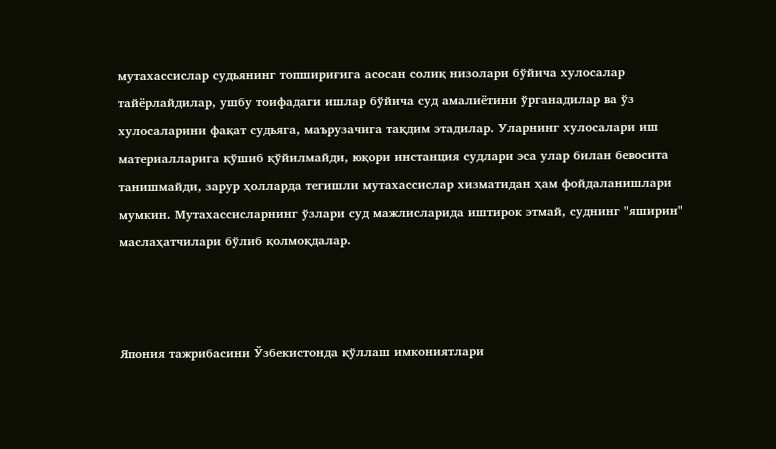мутахассислар судьянинг топшириғига асосан солиқ низолари бўйича хулосалар тайёрлайдилар, ушбу тоифадаги ишлар бўйича суд амалиётини ўрганадилар ва ўз хулосаларини фақат судьяга, маърузачига тақдим этадилар. Уларнинг хулосалари иш материалларига қўшиб қўйилмайди, юқори инстанция судлари эса улар билан бевосита танишмайди, зарур ҳолларда тегишли мутахассислар хизматидан ҳам фойдаланишлари мумкин. Мутахассисларнинг ўзлари суд мажлисларида иштирок этмай, суднинг "яширин" маслаҳатчилари бўлиб қолмоқдалар.



Япония тажрибасини Ўзбекистонда қўллаш имкониятлари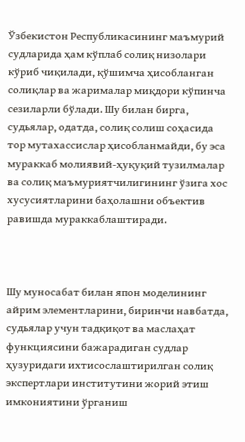Ўзбекистон Республикасининг маъмурий судларида ҳам кўплаб солиқ низолари кўриб чиқилади, қўшимча ҳисобланган солиқлар ва жарималар миқдори кўпинча сезиларли бўлади. Шу билан бирга, судьялар, одатда, солиқ солиш соҳасида тор мутахассислар ҳисобланмайди, бу эса мураккаб молиявий-ҳуқуқий тузилмалар ва солиқ маъмуриятчилигининг ўзига хос хусусиятларини баҳолашни объектив равишда мураккаблаштиради.



Шу муносабат билан япон моделининг айрим элементларини, биринчи навбатда, судьялар учун тадқиқот ва маслаҳат функциясини бажарадиган судлар ҳузуридаги ихтисослаштирилган солиқ экспертлари институтини жорий этиш имкониятини ўрганиш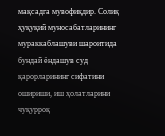мақсадга мувофиқдир. Солиқ ҳуқуқий муносабатларининг мураккаблашуви шароитида бундай ёндашув суд қарорларининг сифатини ошириши, иш ҳолатларини чуқурроқ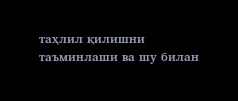таҳлил қилишни таъминлаши ва шу билан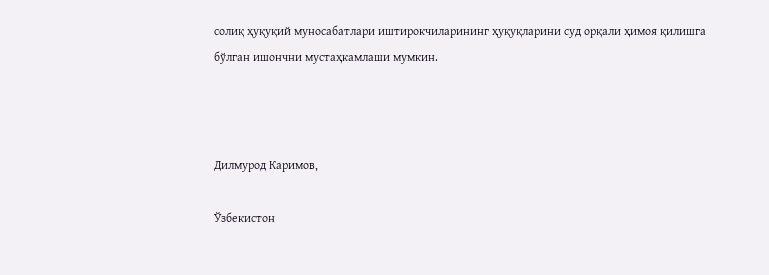солиқ ҳуқуқий муносабатлари иштирокчиларининг ҳуқуқларини суд орқали ҳимоя қилишга бўлган ишончни мустаҳкамлаши мумкин.



Дилмурод Каримов,

Ўзбекистон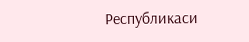Республикаси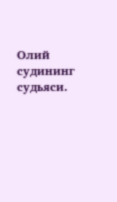Олий судининг судьяси.